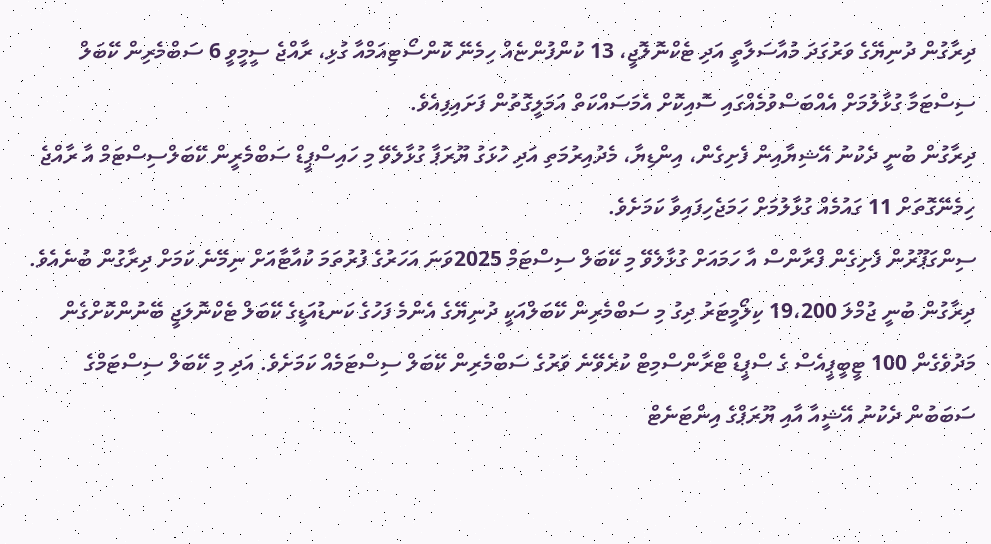ދިރާގުން ދުނިޔޭގެ ވަރުގަދަ މުއާސަލާތީ އަދި ޓެކްނޮލޮޖީ، 13 ކުންފުންޏެއް ހިމެނޭ ކޮންސޯޓިއަމްއާ ގުޅި، ރާއްޖެ ސީމީވީ 6 ސަބްމެރިން ކޭބަލް ސިސްޓަމާ ގުޅާލުމަށް އެއްބަސްވުމެއްގައި ސޮއިކޮށް އެމަސައްކަތް އަމަލީގޮތުން ފަށައިފިއެވެ.
ދިރާގުން ބުނީ ދެކުނު އޭޝިޔާއިން ފެށިގެން، އިންޑިޔާ، މެދުއިރުމަތި އަދި ހުޅަގު ޔޫރަޕާ ގުޅާލެވޭ މި ހައިސްޕީޑް ސަބްމެރީން ކޭބަލްސިސްޓަމް އާ ރާއްޖެ ހިމެނޭގޮތަށް 11 ގައުމެއް ގުޅާލުމަށް ހަމަޖެހިފައިވާ ކަމަށެވެ.
ސިންގަޕޫރުން ފެށިގެން ފްރާންސް އާ ހަމައަށް ގުޅާލެވޭ މި ކޭބަލް ސިސްޓަމް 2025ވަނަ އަހަރުގެ ފުރުތަމަ ކުއާޓާއަށް ނިމޭނެ ކަމަށް ދިރާގުން ބުނެއެވެ.
ދިރާގުން ބުނީ ޖުމްލަ 19،200 ކިލޯމީޓަރު ދިގު މި ސަބްމެރިން ކޭބަލްއަކީ ދުނިޔޭގެ އެންމެ ފަހުގެ ކަނޑުއަޑީގެ ކޭބަލް ޓެކްނޮލަޖީ ބޭނުންކޮށްގެން މަދުވެގެން 100 ޓީބީޕީއެސް ގެ ސްޕީޑް ޓްރާންސްމިޓް ކުރެވޭނެ ވަރުގެ ސަބްމެރިން ކޭބަލް ސިސްޓަމެއް ކަމަށެވެ. އަދި މި ކޭބަލް ސިސްޓަމްގެ ސަބަބުން ދެކުނު އޭޝީއާ އާއި ޔޫރަޕްގެ އިންޓަނެޓް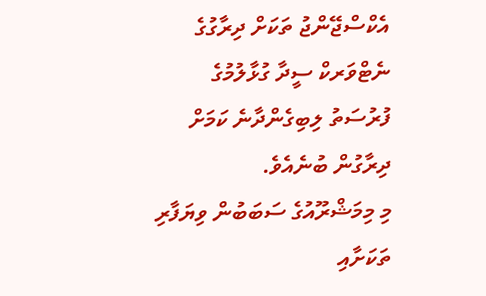އެކްސްޖޭންޖު ތަކަށް ދިރާގުގެ ނެޓްވަރކް ސީދާ ގުޅާލުމުގެ ފުރުސަތު ލިބިގެންދާނެ ކަމަށް ދިރާގުން ބުނެއެވެ.
މި މިމަޝްރޫއުގެ ސަބަބުން ވިޔަފާރި ތަކަށާއި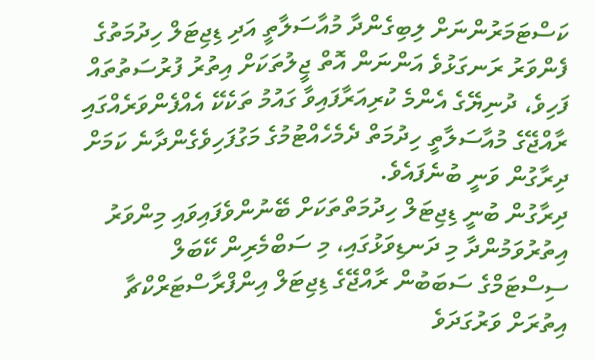ކަސްޓަމަރުންނަށް ލިބިގެންދާ މުއާސަލާތީ އަދި ޑިޖިޓަލް ހިދުމަތުގެ ފެންވަރު ރަނގަޅުވެ އަންނަން އޮތް ޖީލުތަކަށް އިތުރު ފުރުސަތުތައް ފަހިވެ، ދުނިޔޭގެ އެންމެ ކުރިއަރާފައިވާ ގައުމު ތަކެކޭ އެއްފެންވަރެއްގައި ރާއްޖޭގެ މުއާސަލާތީ ހިދުމަތް ދެމެހެއްޓުމުގެ މަގުފަހިވެގެންދާނެ ކަމަށް ދިރާގުން ވަނީ ބުނެފައެވެ.
ދިރާގުން ބުނީ ޑިޖިޓަލް ހިދުމަތްތަކަށް ބޭނުންވެފައިވައި މިންވަރު އިތުރުވަމުންދާ މި ދަނޑިވަޅުގައި، މި ސަބްމެރިން ކޭބަލް ސިސްޓަމްގެ ސަބަބުން ރާއްޖޭގެ ޑިޖިޓަލް އިންފްރާސްޓަރްކްޗާ އިތުރަށް ވަރުގަދަވެ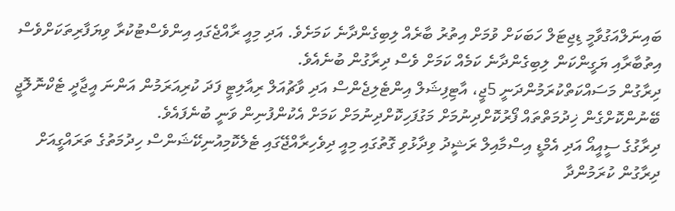ބައިނަލްއަގުވާމީ ޑިޖިޓަލް ހަބަކަށް ވުމަށް އިތުރު ބާރެއް ލިބިގެންދާނެ ކަމަށެވެ. އަދި މިއީ ރާއްޖެގައި އިންވެސްޓުކުރާ ވިޔަފާރިތަކަށްވެސް އިތުބާރާއި ޔަގީންކަން ލިބިގެންދާނެ ކަމެއް ކަމަށް ވެސް ދިރާގުން ބުނެއެވެ.
ދިރާގުން މަސައްކަތްކުރަމުންދަނީ 5ޖީ، އާޓިފިޝަލް އިންޓެލިޖެންސް އަދި ވާޗުއަލް ރިއާލިޓީ ފަދަ ކުރިއަރަމުން އަންނަ އީޖާދީ ޓެކްނޮލޮޖީ ބޭނުންކޮށްގެން ޚިދުމަތްތައް ފޯރުކޮށްދިނުމަށް މަގުފަހިކޮށްދިނުމަށް ކަމަށް އެކުންފުނިން ވަނީ ބުނެފައެވެ.
ދިރާގުގެ ސީއީއޯ އަދި އެމްޑީ އިސްމާއިލް ރަޝީދު ވިދާޅުވި ގޮތުގައި މިއީ ދިވެހިރާއްޖޭގައި ޓެލެކޮމިއުނިކޭޝަންސް ހިދުމަތުގެ ތަރައްގީއަށް ދިރާގުން ކުރަމުންދާ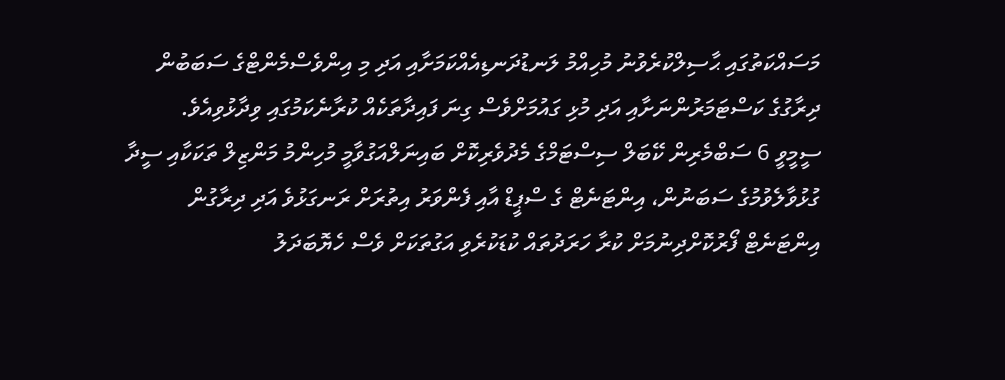މަސައްކަތުގައި ޙާސިލްކުރެވުނު މުހިއްމު ލަނޑުދަނޑިއެއްކަމަށާއި އަދި މި އިންވެސްމެންޓްގެ ސަބަބުން ދިރާގުގެ ކަސްޓަމަރުންނަށާއި އަދި މުޅި ގައުމަށްވެސް ގިނަ ފައިދާތަކެއް ކުރާނެކަމުގައި ވިދާޅުވިއެވެ.
ސީމީވީ 6 ސަބްމެރިން ކޭބަލް ސިސްޓަމްގެ މެދުވެރިކޮށް ބައިނަލްއަގުވާމީ މުހިންމު މަންޒިލް ތަކަކާއި ސީދާ ގުޅުވާލެވުމުގެ ސަބަނުން، އިންޓަނެޓް ގެ ސްޕީޑް އާއި ފެންވަރު އިތުރަށް ރަނގަޅުވެ އަދި ދިރާގުން އިންޓަނެޓް ފޯރުކޮށްދިނުމަށް ކުރާ ހަރަދުތައް ކުޑަކުރެވި އަގުތަކަށް ވެސް ހެޔޮބަދަލު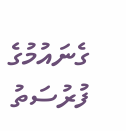ގެނައުމުގެ ފުރުސަތު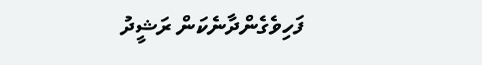ފަހިވެގެންދާނެކަން ރަޝީދު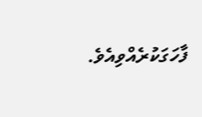ފާހަގަކުރެއްވިއެވެ.